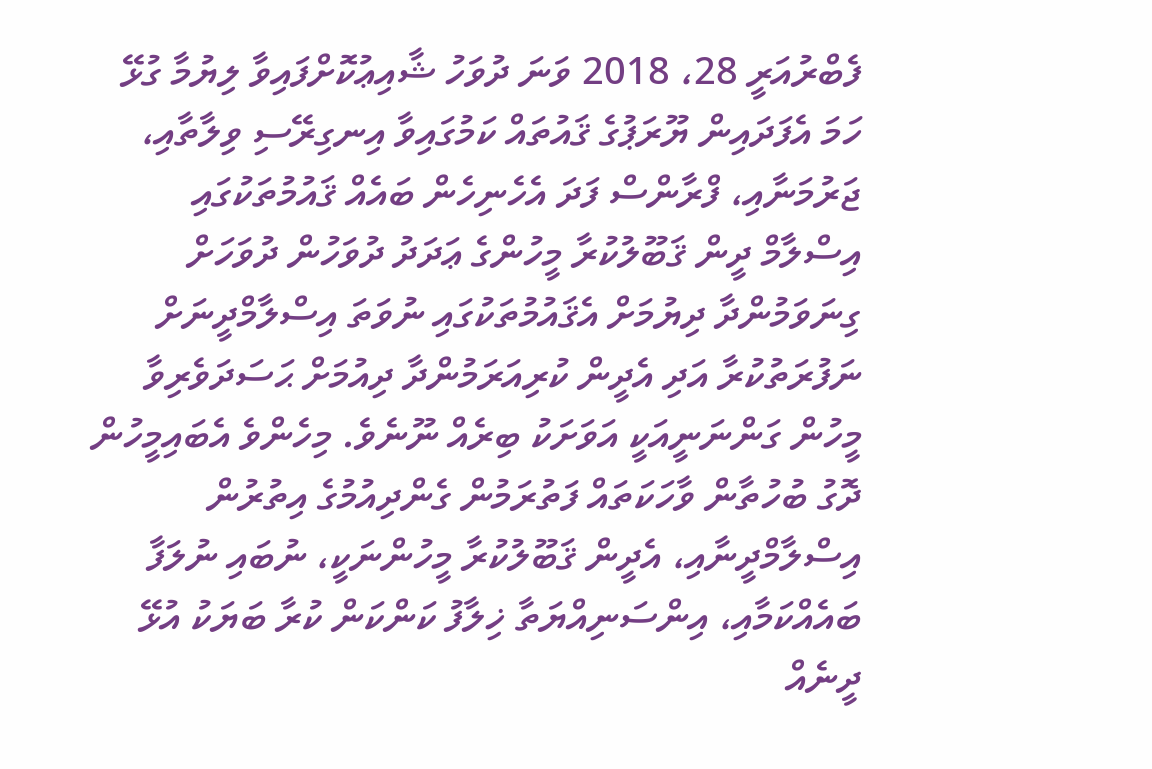ފެބްރުއަރީ 28، 2018 ވަނަ ދުވަހު ޝާއިޢުކޮށްފައިވާ ލިޔުމާ ގުޅޭ
ހަމަ އެފަދައިން ޔޫރަޕުގެ ޤައުތައް ކަމުގައިވާ އިނގިރޭސި ވިލާތާއި، ޖަރުމަނާއި، ފްރާންސް ފަދަ އެހެނިހެން ބައެއް ޤައުމުތަކުގައި އިސްލާމް ދީން ޤަބޫލުކުރާ މީހުންގެ ޢަދަދު ދުވަހުން ދުވަހަށް ގިނަވަމުންދާ ދިޔުމަށް އެޤައުމުތަކުގައި ނުވަތަ އިސްލާމްދީނަށް ނަފުރަތުކުރާ އަދި އެދީން ކުރިއަރަމުންދާ ދިއުމަށް ޙަސަދަވެރިވާ މީހުން ގަންނަނީއަކީ އަވަށަކު ބިރެއް ނޫނެވެ. މިހެންވެ އެބައިމީހުން ދޮގު ބުހުތާން ވާހަކަތައް ފަތުރަމުން ގެންދިއުމުގެ އިތުރުން އިސްލާމްދީނާއި، އެދީން ޤަބޫލުކުރާ މީހުންނަކީ، ނުބައި ނުލަފާ ބައެއްކަމާއި، އިންސަނިއްޔަތާ ޚިލާފު ކަންކަން ކުރާ ބަޔަކު އުޅޭ ދީނެއް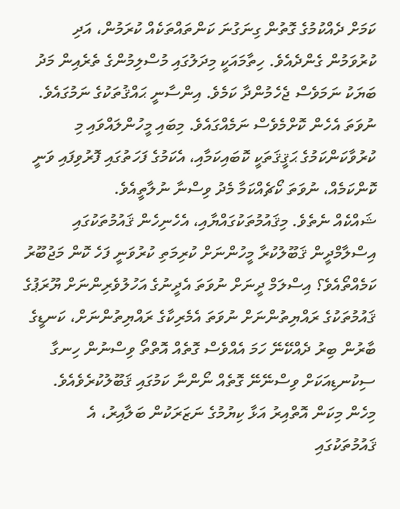ކަމަށް ދެއްކުމުގެ ގޮތުން ގިނަގުނަ ކަންތައްތަކެއް ކުރަމުން، އަދި ކުރުވަމުން ގެންދެއެވެ. ހިތާމައަކީ މިދަލުގައި މުސްލިމުންގެ ތެރެއިން މަދު ބަޔަކު ނަމަވެސް ޖެހެމުންދާ ކަމެވެ. އިންސާނީ ޙައްޤުތަކުގެ ނަމުގައެވެ. ނުވަތަ އެހެން ކޮށްމެވެސް ނަމެއްގައެވެ. މިބައި މީހުންލައްވައި މި ކުރުވާކަންކަމުގެ ޙަޤީޤަތަކީ ކޮބައިކަމާއި، އެކަމުގެ ފަހަތުގައި ފޮރުވިފައި ވަނީ ކޮންކަމެއް، ނުވަތަ ކޯޗެއްކަމާ މެދު ވިސްނާ ނުލާތީއެވެ.
ޝައްކެއް ނެތެވެ. މިޤައުމުތަކުގައްޔާއި، އެހެނިހެން ޤައުމުތަކުގައި އިސްލާމްދީން ޤަބޫލުކުރާ މީހުންނަށް ކުރިމަތި ކުރުވަނީ ފަހެ ކޮން މަޖުބޫރު ކަމެއްތޯއެވެ؟ އިސްލަމް ދީނަށް ނުވަތަ އެދީނުގެ އަހުލުވެރިންނަށް ޔޫރަޕުގެ ޤައުމުތަކުގެ ރައްޔިތުންނަށް ނުވަތަ އެމެރިކާގެ ރައްޔިތުންނަށް، ކަނޑީގެ ބާރުން ބިރު ދެއްކޭނޭ ހަމަ އެއްވެސް ގޮތެއް އޮތްތޯ ވިސްނުން ހިނގާ ސިކުނޑިއަކަށް ވިސްނޭނޭ ގޮތެއް ނޯންނާ ކަމުގައި ޤަބޫލުކުރެވެއެވެ.
މިހެން މިކަން އޮތްއިރު އަޅާ ކިޔުމުގެ ނަޒަރަކުން ބަލާއިރު، އެ ޤައުމުތަކުގައި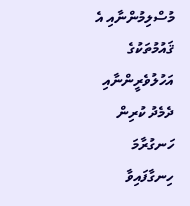މުސްލިމުންނާއި އެ ޤައުމުތަކުގެ އަހުލުވެރީންނާއި ދެމެދު ކުރިން ހަނގުރާމަ ހިނގާފައިވާ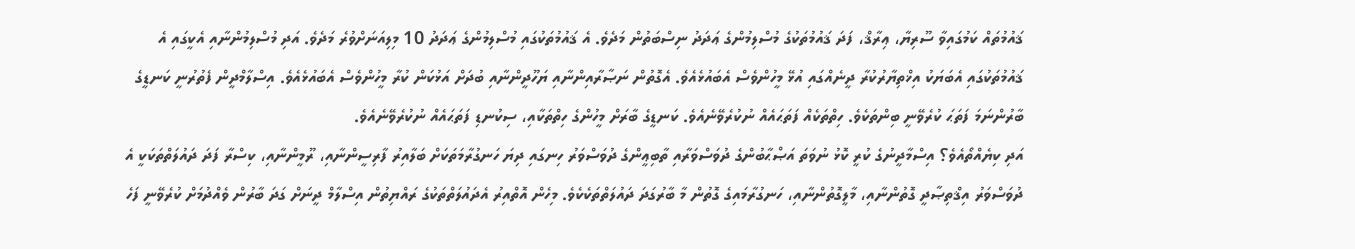ޤައުމުތައް ކަމުގައިވާ ސޫރިޔާ، ޢިރާޤް، ފަދަ ޤައުމުތަކުގެ މުސްލިމުންގެ ޢަދަދު ނިސްބަތުން މަދެވެ. އެ ޤައުމުތަކުގައި މުސްލިމުންގެ ޢަދަދު 10 މިލިއަނަށްވުރެ މަދެވެ. އަދި މުސްލިމުންނާއި އެކީގައި އެ ޤައުމުތަކުގައި އެބަޔަކު އިޚްތިޔާރުކުރާ ދީނެއްގައި އުޅޭ މީހުންވެސް އެބައުޅެއެވެ. އެގޮތުން ނަޞާރާއިންނާއި ޔަހޫދީންނާއި ބުދަށް އަޅުކަން ކުރާ މީހުންވެސް އެބައުޅެއެވެ. އިސްލާމްދީން ފެތުރުނީ ކަނޑީގެ ބާރުންނަމަ ފަތަޙަ ކުރެވޭނީ ބިންތަކެވެ. ހިތްތަކެއް ފަތަޙައެއް ނުކުރެވޭނެއެވެ. ކަނޑީގެ ބާރަށް މީހުންގެ ހިތްތަކާއި، ސިކުނޑި ފަތަޙައެއް ނުކުރެވޭނެއެވެ.
އަދި ކިޔެއްތޯއެވެ؟ އިސްމާދީނުގެ ކުރީ ކޮޅު ނުވަތަ އަޞްޙާބުންގެ ދުވަސްވަރާއި ތާބިޢީންގެ ދުވަސްވަރު ހިނގައި ދިޔަ ހަނގުރާމަތަކަށް ބަލާއިރު ފާރިސީންނާއި، ރޫމީންނާއި، ކިސްރާ ފަދަ ދައުލަތްތަކަކީ އެ ދުވަސްވަރު އިޤްތިޞާދީ ގޮތުންނާއި، މާލީގޮތުންނާއި، ހަނގުރާމައިގެ ގޮތުން މާ ބާރުގަދަ ދައުލަތްތަކެކެވެ. މިހެން އޮތްއިރު އެދައުލަތްތަކުގެ ރައްޔިތުން އިސްލާމް ދީނަށް ގަދަ ބާރުން ވެއްދުމަށް ކުރެވޭނީ ފަހެ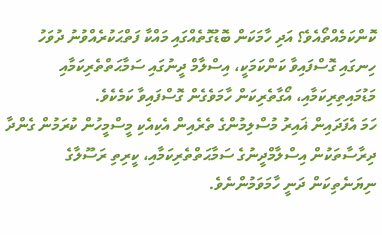ކޮންކަމެއްތޯއެވެ؟ އަދި ހާމަކަން ބޮޑުގޮތެއްގައި މައްކާ ފަތްޙަކުރެއްވުނު ދުވަހު ހިނގައި ގޮސްފައިވާ ކަންކަމަކީ، އިސްލާމް ދީނުގައި ސަމާޙަތްތެރިކަމާއި މަޑުމައިތިރިކަމާއި، އޯގާތެރިކަން ހާމަވެގެން ގޮސްފައިވާ ކަމެކެވެ.
ހަމަ އެފަދައިން ޣައިރު މުސްލިމުންގެ ތެރެއިން އެކިއެކި މީސްމީހުން ކުރަމުން ގެންދާ ދިރާސާތަކުން އިސްލާމްދީނުގެ ސަމާޙަތްތެރިކަމާއި، ކީރިތި ރަސޫލާގެ ނިޔަނެތިކަން ދަނީ ހާމަވަމުންނެވެ.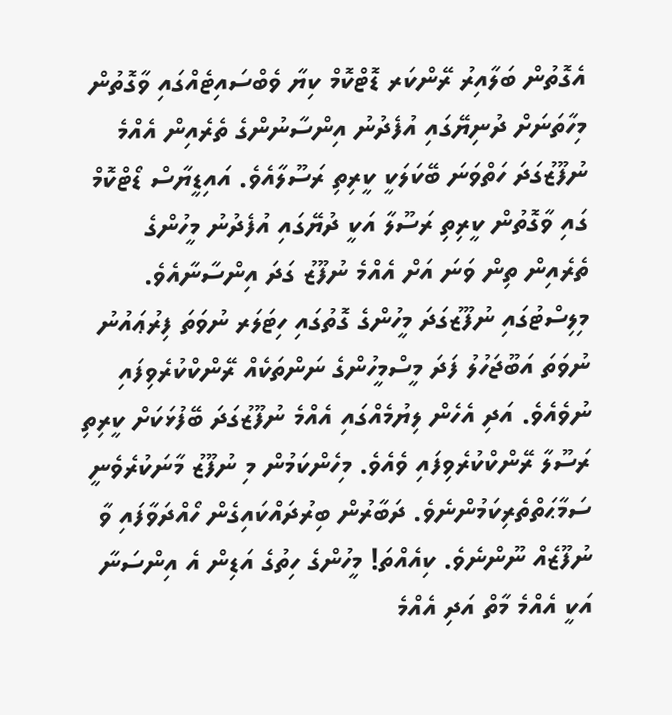އެގޮތުން ބަލާއިރު ރޭންކަރ ޑޮޓްކޮމް ކިޔާ ވެބްސައިޓެއްގައި ވާގޮތުން މިހާތަނަށް ދުނިޔޭގައި އުފެދުނު އިންސާނުންގެ ތެރެއިން އެއްމެ ނުފޫޒުގަދަ ހަތްވަނަ ބޭކަލަކީ ކީރިތި ރަސޫލާއެވެ. އައިޑީޔާސް ޑޯޓްކޮމް ގައި ވާގޮތުން ކީރިތި ރަސޫލާ އަކީ ދުޔޭގައި އުފެދުނު މީހުންގެ ތެރެއިން ތިން ވަނަ އަށް އެއްމެ ނުފޫޒު ގަދަ އިންސާނާއެވެ. މިލިސްޓުގައި ނުފޫޒުގަދަ މީހުންގެ ގޮތުގައި ހިޓަލަރ ނުވަތަ ފިރުޢައުނު ނުވަތަ އަބޫޖަހުލު ފަދަ މީސްމީހުންގެ ނަންތަކެއް ރޭންކްކުރެވިފައި ނުވެއެވެ. އަދި އެހެން ލިޔުމެއްގައި އެއްމެ ނުފޫޒުގަދަ ބޭފުޅަކަށް ކީރިތި ރަސޫލާ ރޭންކްކުރެވިފައި ވެއެވެ. މިހެންކަމުން މި ނުފޫޒު މާނަކުރެވެނީ ސަމާޙަތްތެރިކަމުންނެވެ. ދަބާރުން ބިރުދައްކައިގެން ހޯއްދަވާފައި ވާ ނުފޫޒެއް ނޫންނެވެ. ކިއެއްތަ! މީހުންގެ ހިތުގެ އަޑިން އެ އިންސަނާ އަކީ އެއްމެ މާތް އަދި އެއްމެ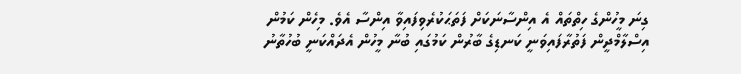ގިނަ މީހުންގެ ހިތްތައް އެ އިންސާނަކަށް ފަތަޙަކުރެވިފައިވާ އިންސާ އެވެ. މިހެން ކަމުން އިސްލާމްދީން ފަތުރާފައިވަނީ ކަނޑިގެ ބާރުން ކަމުގައި ބުނާ މީހުން އެދައްކަނީ ބުހުތާނު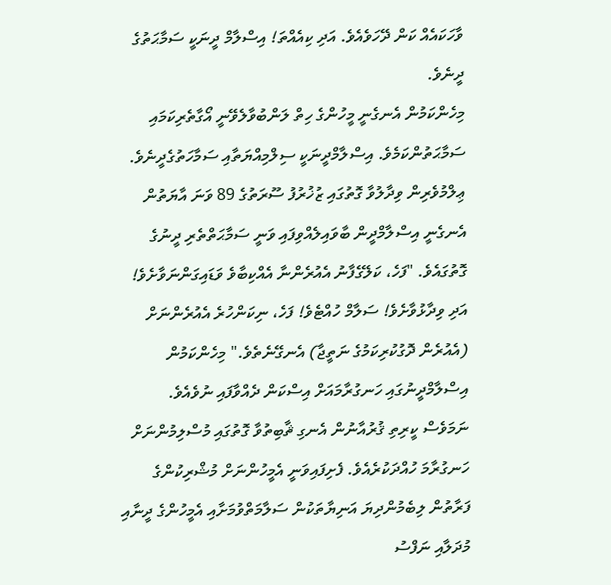ވާހަކައެއް ކަން ދޭހަވެއެވެ. އަދި ކިއެއްތަ! އިސްލާމް ދީނަކީ ސަމާޙަތުގެ ދީނެވެ.
މިހެންކަމުން އެނގެނީ މީހުންގެ ހިތް ލަންބުވާލެވޭނީ އޯގާތެރިކަމައި ސަމާޙަތުންކަމެވެ. އިސްލާމްދީނަކީ ސިލްމިއްޔަތާއި ސަމާހަތުގެދީނެވެ. ޢިލްމުވެރިން ވިދާލުވާ ގޮތުގައި ޒުޚުރުފު ސޫރަތުގެ 89 ވަނަ އާޔަތުން އެނގެނީ އިސްލާމްދީން ބާވައިލެއްވިފައި ވަނީ ސަމާޙަތްތެރި ދީނުގެ ގޮތުގައެވެ. "ފަހެ، ކަލޭގެފާނު އެއުރެންނާ އެއްކިބާވެ ވަޑައިގަންނަވާށެވެ! އަދި ވިދާޅުވާށެވެ! ސަލާމް ހުއްޓެވެ! ފަހެ، ނިކަންހުރެ އެއުރެންނަށް (އެއުރެން ދޮގުކުރިކަމުގެ ނަތީޖާ) އެނގޭނެތެވެ." މިހެންކަމުން އިސްލާމްދީނުގައި ހަނގުރާމައަށް އިސްކަން ދެއްވާފައި ނުވެއެވެ. ނަމަވެސް ކީރިތި ޤުރުއާނުން އެނގި ޘާބިތުވާ ގޮތުގައި މުސްލިމުންނަށް ހަނގުރާމަ ހުއްދަކުރެއެވެ. ފެށިފައިވަނީ އެމީހުންނަށް މުޝްރިކުންގެ ފަރާތުން ލިބެމުންދިޔަ އަނިޔާތަކުން ސަލާމަތްވުމަށާއި އެމީހުންގެ ދީނާއި މުދަލާއި ނަފްސު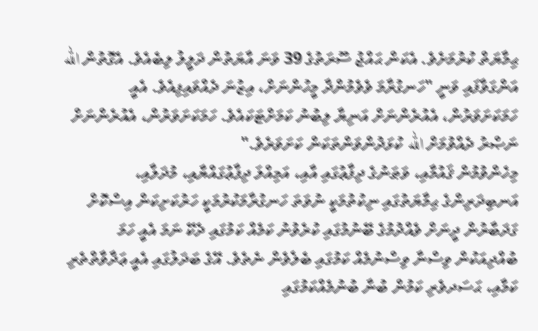ޙިމާޔަތް ކުރުމަށެވެ. އެކަން ޙައްޖު ސޫރަތުގެ 39 ވަނަ އާޔަތުން ދަލީލު ލިބެއެވެ. އެގޮތުން الله އަންގަވާފައި ވަނީ "ހަނގުރާމަ ވެވެމުންދާ މީހުންނަށް، އިޒުނަ ދެއްވައިފިއެވެ. އެއީ ހަމަކަށަވަރުން، އެއުރެންނަށް އަނިޔާ ލިބުނު ކަމަށްޓަކައެވެ. ހަމަކަށަވަރުން، އެއުރެންނަށް ނަޞްރު ދެއްވުމަށް الله ކުޅަދުންވަންތަކަން ކަށަވަރެވެ."
މިހެންވުމުން ޤައުމާއި، ވަޠަނުގެ ދިފާޢުގައި އާއި، އަމިއްލަ ދިފާޢުގައްޔާއި، މުދަލާއި، އަނބިދަރިންގެ ޙިމާޔަތުގައި ނިކުތުމަކީ ނުވަތަ ހަނގުރާމަކުރުމަކީ ހަރުކަށިކަން އިސްކޮށް ގަދަބާރުން ދީނަށް ވެއްދުމުގެ ބޭނުމުގައި ކުރެވުނު ކަމެއް ކަމުގައި ދެކޭ ނަމަ އެއީ ހަމަ ބުއްދިއަކުން ވިސްނާ ވިސްނުމެއް ކަމުގައި ބެލެވެން ނެތެވެ. އޭގެ ބަދަލުގައި އެއީ ޢަދާވާތްތެރި ކަމާއި، ޙަސަދވެރި ކަމުން ބުނާ ބުނުމެއްކަމުގައި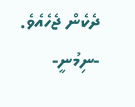ދެކެން ޖެހެއެވެ. -ނިމުނީ-